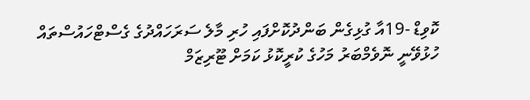ކޮވިޑް -19އާ ގުޅިގެން ބަންދުކޮށްފައި ހުރި މާލެ ސަރަހައްދުގެ ގެސްޓްހައުސްތައް ހުޅުވޭނީ ނޮވެމްބަރު މަހުގެ ކުރީކޮޅު ކަމަށް ޓޫރިޒަމް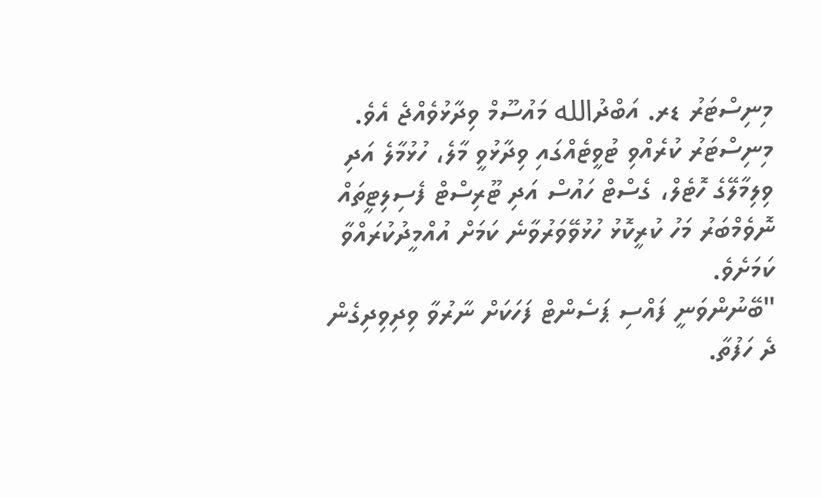މިނިސްޓަރު ޑރ. އަބްދުالله މައުސޫމް ވިދާޅުވެއްޖެ އެވެ.
މިނިސްޓަރު ކުރެއްވި ޓުވީޓެއްގައި ވިދާޅުވީ މާލެ، ހުޅުމާލެ އަދި ވިލިމާލޭގެ ހޮޓެލް، ގެސްޓް ހައުސް އަދި ޓޫރިސްޓް ފެސިލިޓީތައް ނޮވެމްބަރު މަހު ކުރީކޮޅު ހުޅުވޭވަރުވާނެ ކަމަށް އުއްމީދުކުރައްވާ ކަމަށެވެ.
"ބޭނުންވަނީ ފައްސި ޕަސެންޓް ފަހަކަށް ނާރުވާ ވިދިވިދިގެން ދެ ހަފުތާ.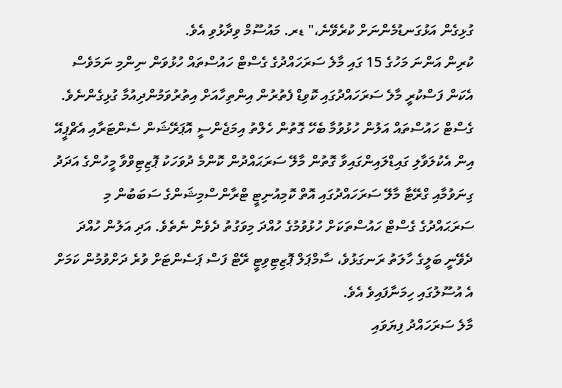ގުޅިގެން އަޅުގަނޑުމެންނަށް ކުރެވޭނެ،" ޑރ. މައުސޫމް ވިދާޅުވި އެވެ.
ކުރިން އަންނަ މަހުގެ 15 ގައި މާލެ ސަރަހައްދުގެ ގެސްޓް ހައުސްތައް ހުޅުވަން ނިންމި ނަމަވެސް އެކަން ފަސްކުރީ މާލެ ސަރަހައްދުގައި ކޮވިޑް ފެތުރުން އިންތިހާއަށް އިތުރުވަމުންދިއުމާ ގުޅިގެންނެވެ.
ގެސްޓް ހައުސްތައް އަލުން ހުޅުވުމާ ބެހޭ ގޮތުން ހެލްތު އިމަޖެންސީ އޮޕަރޭޝަން ސެންޓަރާއި އެޗްޕީއޭ އިން އެކުލަވާލި ގައިޑްލައިންގައިވާ ގޮތުން މާލޭ ސަރަޙައްދުން ކޮންމެ ދުވަހަކު ޕޮޒިޓިވްވާ މީހުންގެ އަދަދު ގިނަވުމާއި ގްރޭޓާ މާލޭ ސަރަހައްދުގައި އޮތް ކޮމިއުނިޓީ ޓްރާންސްމިޝަންގެ ސަބަބުން މި ސަރަޙައްދުގެ ގެސްޓް ހައުސްތަކަށް ހުޅުވުމުގެ ހުއްދަ މިވަގުތު ދެވެން ނެތެވެ. އަދި އަލުން ހުއްދަ ދެވޭނީ ބަލީގެ ހާލަތު ރަނގަޅުވެ، ސާމްޕަލް ޕޮޒިޓިވިޓީ ރޭޓް ފަސް ޕަސެންޓަށް ވުރެ ދަށްވުމުން ކަމަށް އެ އުސޫލުގައި ހިމަނާފައިވެ އެވެ.
މާލެ ސަރަހައްދު ފިޔަވައި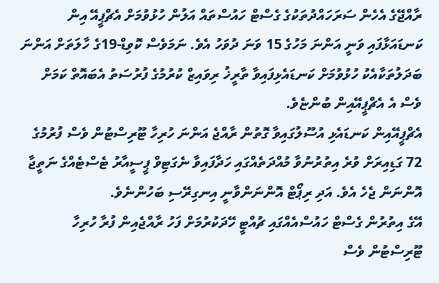ރާއްޖޭގެ އެހެން ސަރަހައްދުތަކުގެ ގެސްޓް ހައުސްތައް އަލުން ހުޅުވުމަށް އެޗްޕީއޭ އިން ކަނޑައަޅާފައި ވަނީ އަންނަ މަހުގެ 15 ވަނަ ދުވަހު އެވެ. ނަމަވެސް ކޮވިޑް-19ގެ ހާލަތަށް އަންނަ ބަދަލުތަކާއެކު ހުޅުވުމަށް ކަނޑައެޅިފައިވާ ތާރީޚު ރިވައިޒް ކުރުމުގެ ފުރުސަތު އެބައޮތް ކަމަށް ވެސް އެ އެޗްޕީއޭއިން ބުންޏެވެ.
އެޗްޕީއޭއިން ކަނޑައެޅި އުސޫލުގައިވާ ގޮތުން ރާއްޖެ އަންނަ ހުރިހާ ޓޫރިސްޓުން ވެސް ފުރުމުގެ 72 ގަޑިއިރަށް ވުރެ އިތުރުނުވާ މުއްދަތެއްގައި ހަދާފައިވާ ނެގަޓިވް ޕީސީއާރު ޓެސްޓެއްގެ ނަތީޖާ އޮންނަން ޖެހެ އެވެ. އަދި ރިޕޯޓް އޮންނަންވާނީ އިނގިރޭސި ބަހުންނެވެ.
އޭގެ އިތުރުން ގެސްޓް ހައުސްއެއްގައި ޗުއްޓީ ހޭދަކުރުމަށް ފަހު ރާއްޖެއިން ފުރާ ހުރިހާ ޓޫރިސްޓުން ވެސް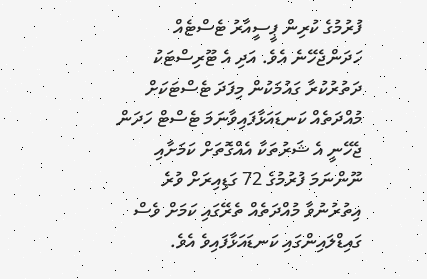ފުރުމުގެ ކުރިން ޕީސީއާރު ޓެސްޓެއް ހަދަންޖެހޭނެ އެވެ. އަދި އެ ޓޫރިސްޓަކު ދަތުރުކުރާ ގައުމަކުން މިފަދަ ޓެސްޓަކަށް މުއްދަތެއް ކަނޑައަޅާފައިވާނަމަ ޓެސްޓް ހަދަން ޖެހޭނީ އެ ޝަރުތަކާ އެއްގޮތަށް ކަމަށާއި ނޫންނަމަ ފުރުމުގެ 72 ގަޑިއިރަށް ވުރެ އިތުރުނުވާ މުއްދަތެއް ތެރޭގައި ކަމަށް ވެސް ގައިޑްލައިންގައި ކަނޑައަޅާފައިވެ އެވެ.